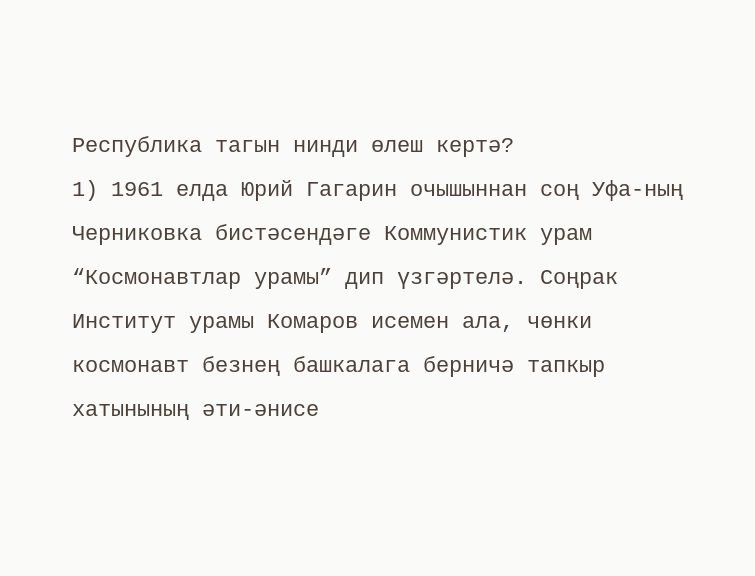Республика тагын нинди өлеш кертә?
1) 1961 елда Юрий Гагарин очышыннан соң Уфа-ның Черниковка бистәсендәге Коммунистик урам “Космонавтлар урамы” дип үзгәртелә. Соңрак Институт урамы Комаров исемен ала, чөнки космонавт безнең башкалага берничә тапкыр хатынының әти-әнисе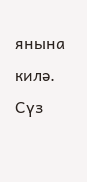янына килә. Сүз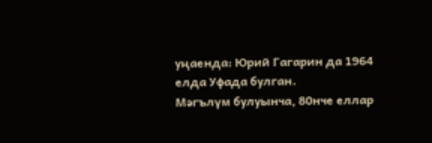уңаенда: Юрий Гагарин да 1964 елда Уфада булган.
Мәгълүм булуынча, 80нче еллар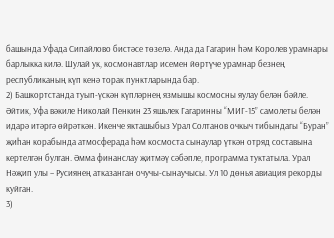башында Уфада Сипайлово бистәсе төзелә. Анда да Гагарин һәм Королев урамнары барлыкка килә. Шулай ук, космонавтлар исемен йөртүче урамнар безнең республиканың күп кенә торак пунктларында бар.
2) Башкортстанда туып-үскән күпләрнең язмышы космосны яулау белән бәйле. Әйтик, Уфа вәкиле Николай Пенкин 23 яшьлек Гагаринны “МИГ-15” самолеты белән идарә итәргә өйрәткән. Икенче якташыбыз Урал Солтанов очкыч тибындагы “Буран” җиһан корабында атмосферада һәм космоста сынаулар үткән отряд составына кертелгән булган. Әмма финанслау җитмәү сәбәпле, программа туктатыла. Урал Нәҗип улы – Русиянең атказанган очучы-сынаучысы. Ул 10 дөнья авиация рекорды куйган.
3)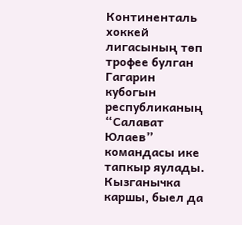Континенталь хоккей лигасының төп трофее булган Гагарин кубогын республиканың “Салават Юлаев” командасы ике тапкыр яулады. Кызганычка каршы, быел да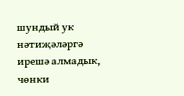шундый ук нәтиҗәләргә ирешә алмадык, чөнки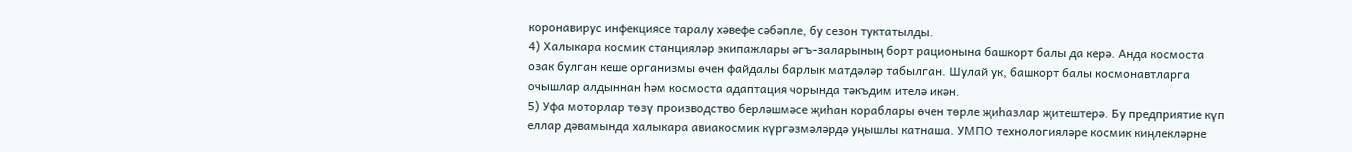коронавирус инфекциясе таралу хәвефе сәбәпле, бу сезон туктатылды.
4) Халыкара космик станцияләр экипажлары әгъ-заларының борт рационына башкорт балы да керә. Анда космоста озак булган кеше организмы өчен файдалы барлык матдәләр табылган. Шулай ук, башкорт балы космонавтларга очышлар алдыннан һәм космоста адаптация чорында тәкъдим ителә икән.
5) Уфа моторлар төзү производство берләшмәсе җиһан кораблары өчен төрле җиһазлар җитештерә. Бу предприятие күп еллар дәвамында халыкара авиакосмик күргәзмәләрдә уңышлы катнаша. УМПО технологияләре космик киңлекләрне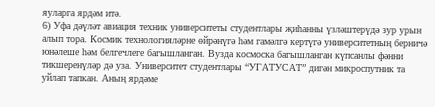яуларга ярдәм итә.
6) Уфа дәүләт авиация техник университеты студентлары җиһанны үзләштерүдә зур урын алып тора. Космик технологияләрне өйрәнүгә һәм гамәлгә кертүгә университетның берничә юнәлеше һәм белгечлеге багышланган. Вузда космоска багышланган күпсанлы фәнни тикшеренүләр дә уза. Университет студентлары “УГАТУСАТ” дигән микроспутник та уйлап тапкан. Аның ярдәме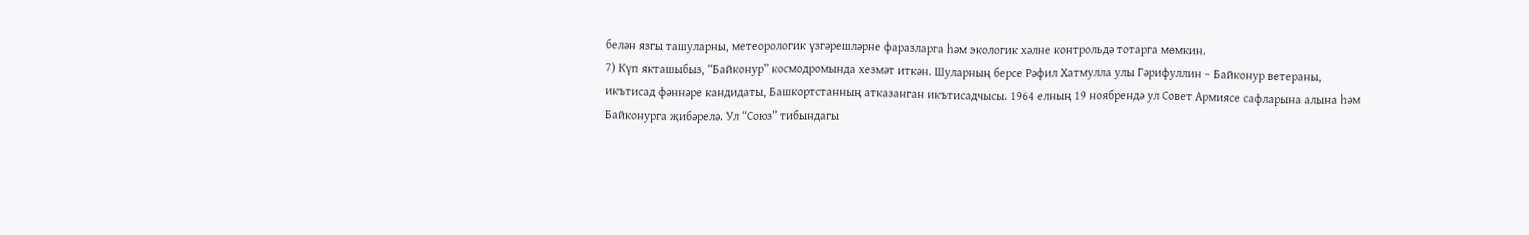белән язгы ташуларны, метеорологик үзгәрешләрне фаразларга һәм экологик хәлне контрольдә тотарга мөмкин.
7) Күп якташыбыз, “Байконур” космодромында хезмәт иткән. Шуларның берсе Рәфил Хатмулла улы Гәрифуллин – Байконур ветераны, икътисад фәннәре кандидаты, Башкортстанның атказанган икътисадчысы. 1964 елның 19 ноябрендә ул Совет Армиясе сафларына алына һәм Байконурга җибәрелә. Ул “Союз” тибындагы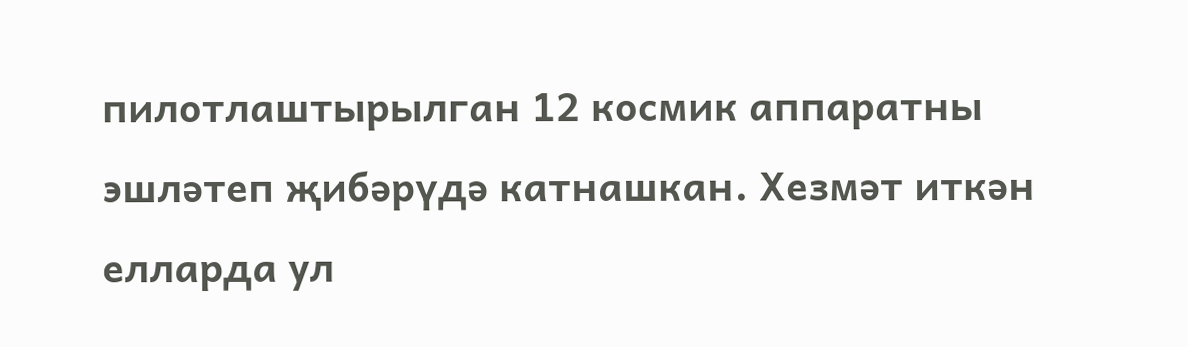пилотлаштырылган 12 космик аппаратны эшләтеп җибәрүдә катнашкан. Хезмәт иткән елларда ул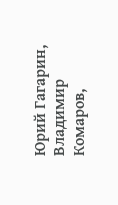Юрий Гагарин, Владимир Комаров,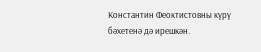Константин Феоктистовны күрү бәхетенә дә ирешкән.